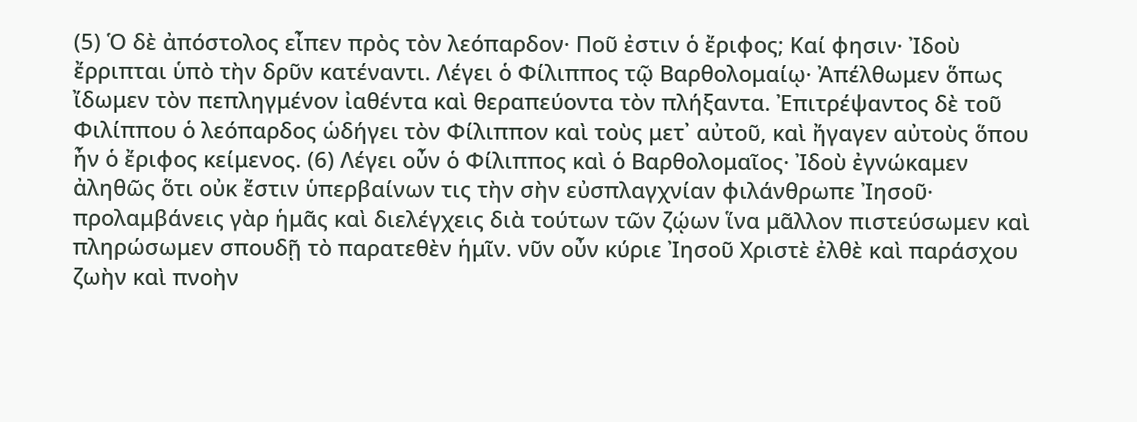(5) Ὁ δὲ ἀπόστολος εἶπεν πρὸς τὸν λεόπαρδον· Ποῦ ἐστιν ὁ ἔριφος; Καί φησιν· Ἰδοὺ ἔρριπται ὑπὸ τὴν δρῦν κατέναντι. Λέγει ὁ Φίλιππος τῷ Βαρθολομαίῳ· Ἀπέλθωμεν ὅπως ἴδωμεν τὸν πεπληγμένον ἰαθέντα καὶ θεραπεύοντα τὸν πλήξαντα. Ἐπιτρέψαντος δὲ τοῦ Φιλίππου ὁ λεόπαρδος ὡδήγει τὸν Φίλιππον καὶ τοὺς μετ᾽ αὐτοῦ, καὶ ἤγαγεν αὐτοὺς ὅπου ἦν ὁ ἔριφος κείμενος. (6) Λέγει οὖν ὁ Φίλιππος καὶ ὁ Βαρθολομαῖος· Ἰδοὺ ἐγνώκαμεν ἀληθῶς ὅτι οὐκ ἔστιν ὑπερβαίνων τις τὴν σὴν εὐσπλαγχνίαν φιλάνθρωπε Ἰησοῦ· προλαμβάνεις γὰρ ἡμᾶς καὶ διελέγχεις διὰ τούτων τῶν ζῴων ἵνα μᾶλλον πιστεύσωμεν καὶ πληρώσωμεν σπουδῇ τὸ παρατεθὲν ἡμῖν. νῦν οὖν κύριε Ἰησοῦ Χριστὲ ἐλθὲ καὶ παράσχου ζωὴν καὶ πνοὴν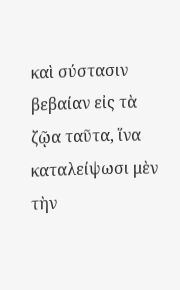καὶ σύστασιν βεβαίαν εἰς τὰ ζῷα ταῦτα, ἵνα καταλείψωσι μὲν τὴν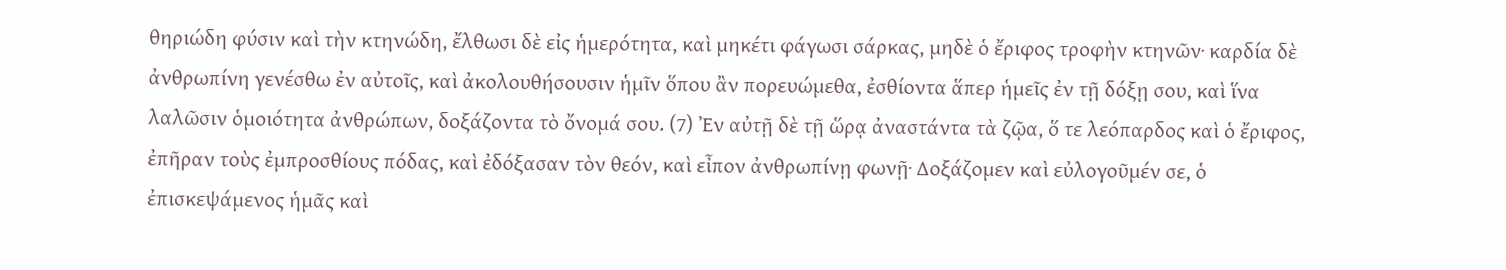θηριώδη φύσιν καὶ τὴν κτηνώδη, ἔλθωσι δὲ εἰς ἡμερότητα, καὶ μηκέτι φάγωσι σάρκας, μηδὲ ὁ ἔριφος τροφὴν κτηνῶν· καρδία δὲ ἀνθρωπίνη γενέσθω ἐν αὐτοῖς, καὶ ἀκολουθήσουσιν ἡμῖν ὅπου ἂν πορευώμεθα, ἐσθίοντα ἅπερ ἡμεῖς ἐν τῇ δόξῃ σου, καὶ ἵνα λαλῶσιν ὁμοιότητα ἀνθρώπων, δοξάζοντα τὸ ὄνομά σου. (7) Ἐν αὐτῇ δὲ τῇ ὥρᾳ ἀναστάντα τὰ ζῷα, ὅ τε λεόπαρδος καὶ ὁ ἔριφος, ἐπῆραν τοὺς ἐμπροσθίους πόδας, καὶ ἐδόξασαν τὸν θεόν, καὶ εἶπον ἀνθρωπίνῃ φωνῇ· Δοξάζομεν καὶ εὐλογοῦμέν σε, ὁ ἐπισκεψάμενος ἡμᾶς καὶ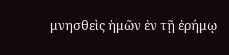μνησθεὶς ἡμῶν ἐν τῇ ἐρήμῳ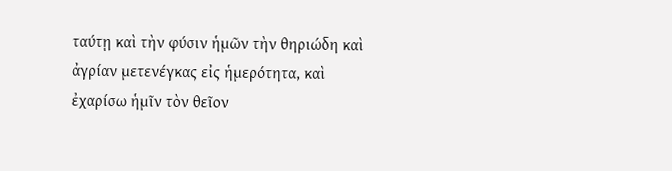ταύτῃ καὶ τὴν φύσιν ἡμῶν τὴν θηριώδη καὶ ἀγρίαν μετενέγκας εἰς ἡμερότητα, καὶ ἐχαρίσω ἡμῖν τὸν θεῖον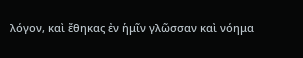λόγον, καὶ ἔθηκας ἐν ἡμῖν γλῶσσαν καὶ νόημα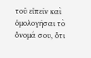τοῦ εἰπεῖν καὶ ὁμολογῆσαι τὸ ὄνομά σου, ὅτι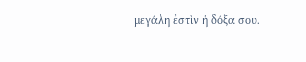μεγάλη ἐστὶν ἡ δόξα σου.